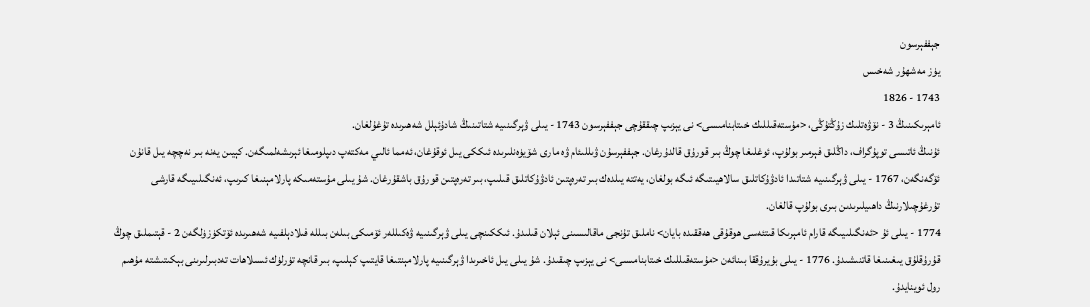جېففېرسون
يۈز مەشھۇر شەخىس
1743 - 1826
ئامېرىكىنىڭ 3 - نۆۋەتلىك زۇڭتۇڭى، <مۇستەقىللىك خىتابنامىسى> نى يېزىپ چىققۇچى جېففېرسون 1743 - يىلى ۋېرگىنىيە شتاتىنىڭ شادۇئېلل شەھىرىدە تۇغۇلغان.
ئۇنىڭ ئاتىسى توپۇگراف، داڭلىق فېرمىر بولۇپ، ئوغلىغا چوڭ بىر قورۇق قالدۇرغان. جېففېرسۇن ۋىللىئام ۋە مارى شۆيۈەنلىرىدە ئىككى يىل ئوقۇغان، ئەمما ئالىي مەكتەپ دىپلومىغا ئېرىشەلمىگەن. كېيىن يەنە بىر نەچچە يىل قانۇن ئۆگەنگەن، 1767 - يىلى ۋېرگىنىيە شتاتىدا ئادۋۇكاتلىق سالاھيىتىگە ئىگە بولغان، يەتتە يىلدەك بىر تەرەپتىن ئادۋۇكاتلىق قىلىپ، بىر تەرەپتىن قورۇق باشقۇرغان. شۇ يىلى مۇستەمىكە پارلامېنىغا كىرىپ، ئەنگىلىيىگە قارشى تۇرغۇچىلارنىڭ داھىيلىرىدىن بىرى بولۇپ قالغان.
1774 - يىلى ئۇ <ئەنگىلىيىگە قارام ئامېرىكا قىتئەسى ھوقۇقى ھەققىدە بايان> ناملىق تۇنجى ماقالىسىنى ئېلان قىلىدۇ. ئىككىنچى يىلى ۋېرگىنىيە ۋەكىللەر ئۆمىكى بىلەن بىللە فىلادېلفىيە شەھىرىدە ئۆتكۈزۈلگەن 2 - قېتىملىق چوڭ قۇرۇقلۇق يىغىنىغا قاتنىشىدۇ. 1776 - يىلى بۇيرۇققا بىنائەن <مۇستەقىللىك خىتابنامىسى> نى يېزىپ چىقىدۇ. شۇ يىلى يىل ئاخىرىدا ۋېرگىنىيە پارلامېنتىغا قايتىپ كېلىپ، بىر قانچە تۈرلۈك ئىسلاھات تەدبىرلىرىنى بېكىتىشتە مۇھىم رول ئوينايدۇ.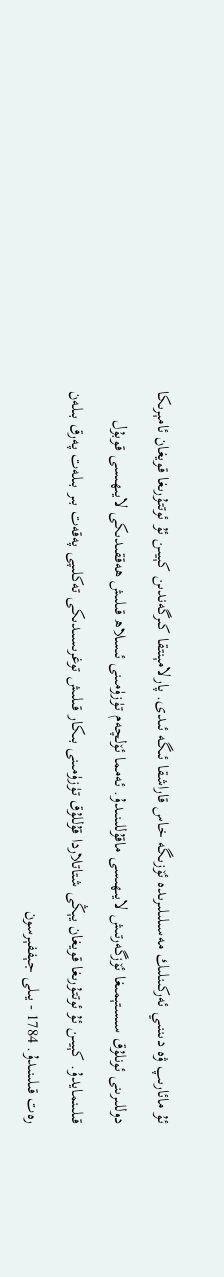ئۇ مائارىپ ۋە دىننىي ئەركىنلىك مەسىلىلىرىدە ئۆزىگە خاس قاراشقا ئىگە ئىدى. پارلامېنتقا كىرگەندىن كېيىن ئۇ ئوتتۇرىغا قويغان ئامېرىكا دوللىرىنى ئونلۇق سىستېمىغا ئۆزگەرتىش لايىھىسى ماقۇللىنىدۇ. ئەمما ئۆلچەم تۈزۈمىنى ئىسلاھ قىلىش ھەققىدىكى لايىھىسى قوبۇل قىلىنمايدۇ. كېيىن ئۇ ئوتتۇرىغا قويغان يېڭى شتاتلاردا قۇللۇق تۈزۈمىنى بىكار قىلىش توغرىسىدىكى تەكلىپى پەقەت بىر بىلەت پەرق بىلەن رەت قىلىنىدۇ. 1784 - يىلى جېففېرسون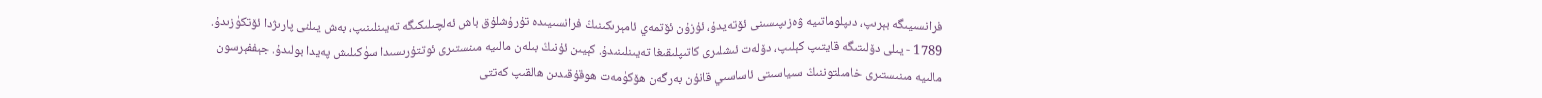فرانسىيىگە بېرىپ، دىپلوماتىيە ۋەزىپىسىنى ئۆتەيدۇ، ئۇزۇن ئۆتمەي ئامېرىكىنىڭ فرانسىيىدە تۇرۇشلۇق باش ئەلچىلىكىگە تەيىنلىنىپ، بەش يىلنى پارىژدا ئۆتكۈزىدۇ.
1789 - يىلى دۆلىتىگە قايتىپ كېلىپ، دۆلەت ئىشلىرى كاتىپلىقىغا تەيىنلىنىدۇ. كېيىن ئۇنىڭ بىلەن مالىيە مىنستىرى ئوتتۇرىسىدا سۈكىلىش پەيدا بولىدۇ. جېففېرسون مالىيە مىنىستىرى خامىلتوننىڭ سىياسىتى ئاساسىي قانۇن بەرگەن ھۆكۈمەت ھوقۇقىدىن ھالقىپ كەتتى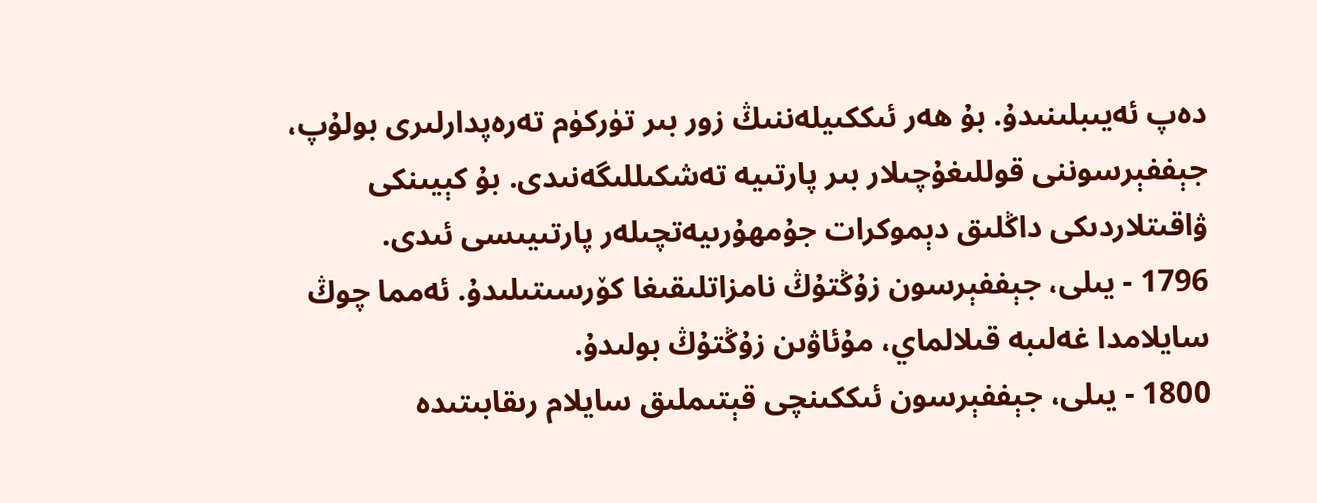دەپ ئەيىبلىنىدۇ. بۇ ھەر ئىككىيلەننىڭ زور بىر تۈركۈم تەرەپدارلىرى بولۇپ، جېففېرسوننى قوللىغۇچىلار بىر پارتىيە تەشكىللىگەنىدى. بۇ كېيىنكى ۋاقىتلاردىكى داڭلىق دېموكرات جۇمھۇرىيەتچىلەر پارتىيىسى ئىدى.
1796 - يىلى، جېففېرسون زۇڭتۇڭ نامزاتلىقىغا كۆرسىتىلىدۇ. ئەمما چوڭ سايلامدا غەلىبە قىلالماي، مۇئاۋىن زۇڭتۇڭ بولىدۇ.
1800 - يىلى، جېففېرسون ئىككىنچى قېتىملىق سايلام رىقابىتىدە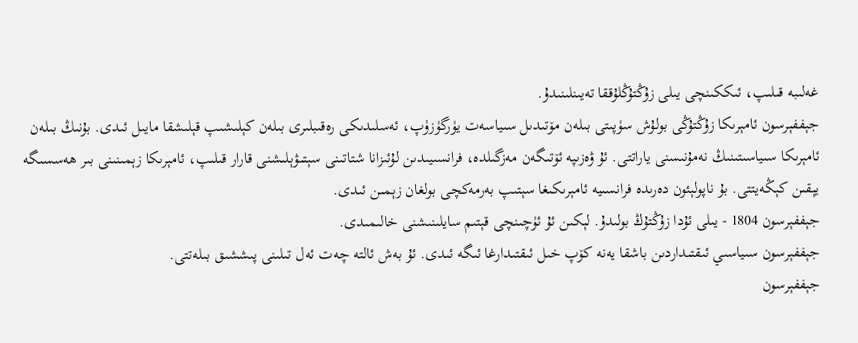غەلىبە قىلىپ، ئىككىنچى يىلى زۇڭتۇڭلۇققا تەيىنلىنىدۇ.
جېففېرسون ئامېرىكا زۇڭتۇڭى بولۇش سۈپىتى بىلەن مۆتىدىل سىياسەت يۈرگۈزۈپ، ئەسلىدىكى رەقىبلىرى بىلەن كېلىشىپ قېلىشقا مايىل ئىدى. بۇنىڭ بىلەن ئامېرىكا سىياسىتىنىڭ نەمۇنىسنى ياراتتى. ئۇ ۋەزىپە ئۆتىگەن مەزگىلدە، فرانسىيىدىن لۇئىزانا شتاتىنى سېتىۋېلىشنى قارار قىلىپ، ئامېرىكا زېمىنىنى بىر ھەسسىگە يېقىن كېڭەيتتى. بۇ ناپولېئون دەرىدە فرانسىيە ئامېرىكىغا سېتىپ بەرمەكچى بولغان زېمىن ئىدى.
جېففېرسون 1804 - يىلى ئۇدا زۇڭتۇڭ بولىدۇ. لېكىن ئۇ ئۈچىنچى قېتىم سايلىنىشنى خالىمىدى.
جېففېرسون سىياسىي ئىقتىداردىن باشقا يەنە كۆپ خىل ئىقتىدارغا ئىگە ئىدى. ئۇ بەش ئالتە چەت ئەل تىلىنى پىششىق بىلەتتى.
جېففېرسون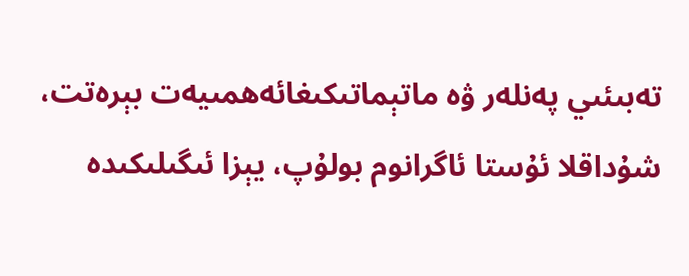تەبىئىي پەنلەر ۋە ماتېماتىكىغائەھمىيەت بېرەتت، شۇداقلا ئۇستا ئاگرانوم بولۇپ، يېزا ئىگىلىكىدە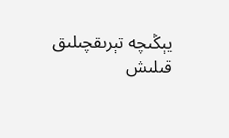يېڭىچە تېرىقچىلىق قىلىش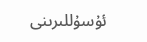ئۇسۇللىرىنى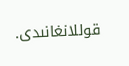قوللانغانىدى.